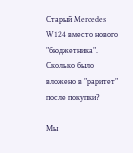Старый Mercedes W124 вместо нового "бюджетника". Сколько было вложено в "раритет" после покупки?

Мы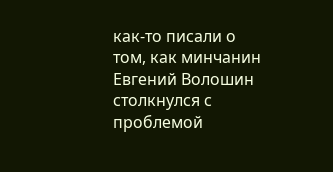как-то писали о том, как минчанин Евгений Волошин столкнулся с проблемой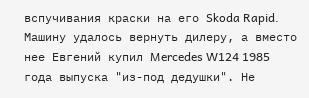вспучивания краски на его Skoda Rapid. Машину удалось вернуть дилеру, а вместо нее Евгений купил Mercedes W124 1985 года выпуска "из-под дедушки". Не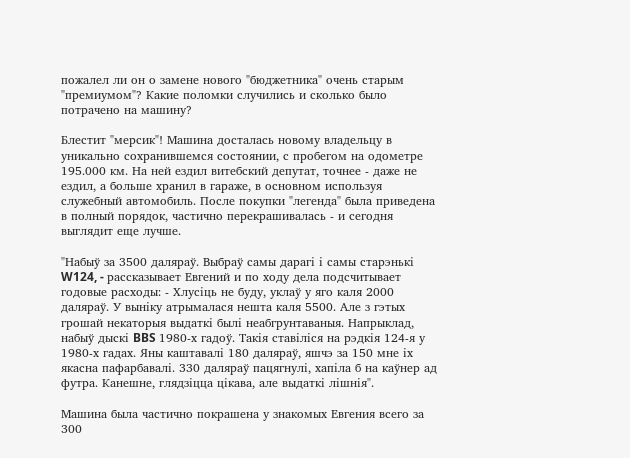пожалел ли он о замене нового "бюджетника" очень старым "премиумом"? Какие поломки случились и сколько было потрачено на машину?

Блестит "мерсик"! Машина досталась новому владельцу в уникально сохранившемся состоянии, с пробегом на одометре 195.000 км. На ней ездил витебский депутат, точнее - даже не ездил, а больше хранил в гараже, в основном используя служебный автомобиль. После покупки "легенда" была приведена в полный порядок, частично перекрашивалась - и сегодня выглядит еще лучше.

"Набыў за 3500 даляраў. Выбраў самы дарагі і самы старэнькі W124, - рассказывает Евгений и по ходу дела подсчитывает годовые расходы: - Хлусіць не буду, уклаў у яго каля 2000 даляраў. У выніку атрымалася нешта каля 5500. Але з гэтых грошай некаторыя выдаткі былі неабгрунтаваныя. Напрыклад, набыў дыскі BBS 1980-х гадоў. Такія ставіліся на рэдкія 124-я у 1980-х гадах. Яны каштавалі 180 даляраў, яшчэ за 150 мне іх якасна пафарбавалі. 330 даляраў пацягнулі, хапіла б на каўнер ад футра. Канешне, глядзіцца цікава, але выдаткі лішнія".

Машина была частично покрашена у знакомых Евгения всего за 300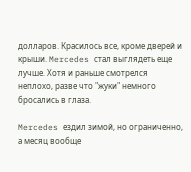долларов. Красилось все, кроме дверей и крыши. Mercedes стал выглядеть еще лучше. Хотя и раньше смотрелся неплохо, разве что "жуки" немного бросались в глаза.

Mercedes ездил зимой, но ограниченно, а месяц вообще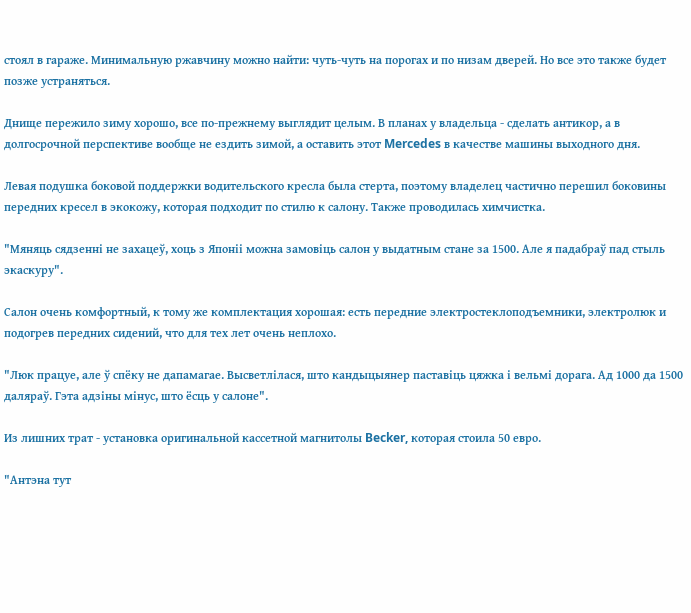стоял в гараже. Минимальную ржавчину можно найти: чуть-чуть на порогах и по низам дверей. Но все это также будет позже устраняться.

Днище пережило зиму хорошо, все по-прежнему выглядит целым. В планах у владельца - сделать антикор, а в долгосрочной перспективе вообще не ездить зимой, а оставить этот Mercedes в качестве машины выходного дня.

Левая подушка боковой поддержки водительского кресла была стерта, поэтому владелец частично перешил боковины передних кресел в экокожу, которая подходит по стилю к салону. Также проводилась химчистка.

"Мяняць сядзенні не захацеў, хоць з Японіі можна замовіць салон у выдатным стане за 1500. Але я падабраў пад стыль экаскуру".

Салон очень комфортный, к тому же комплектация хорошая: есть передние электростеклоподъемники, электролюк и подогрев передних сидений, что для тех лет очень неплохо.

"Люк працуе, але ў спёку не дапамагае. Высветлілася, што кандыцыянер паставіць цяжка і вельмі дорага. Ад 1000 да 1500 даляраў. Гэта адзіны мінус, што ёсць у салоне".

Из лишних трат - установка оригинальной кассетной магнитолы Becker, которая стоила 50 евро.

"Антэна тут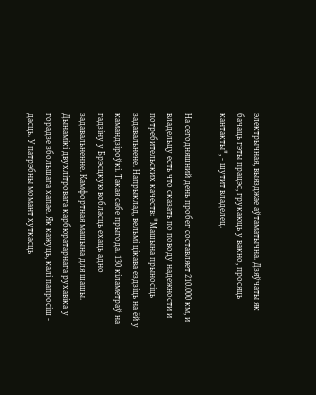электрычная, выязджае аўтаматычна. Дзяўчаты як бачаць гэты працэс, грукаюць у вакно, просяць кантакты", - шутит владелец.

На сегодняшний день пробег составляет 210.000 км, и владельцу есть что сказать по поводу надежности и потребительских качеств: "Машына прыносіць задавальнене. Напрыклад, вельмі цікава ездзіць на ёй у камандзіроўкі. Такая сабе прыгода. 130 кіламетраў на гадзіну у Брэсцкую вобласць ехаць адно задавальненне. Камфортная машына для шашы. Дынамікі двухлітровага карбюратарнага рухавіка у горадзе збольшага хапае. Як кажуць, калі папросіш - дасць. У патрэбны момант хуткасць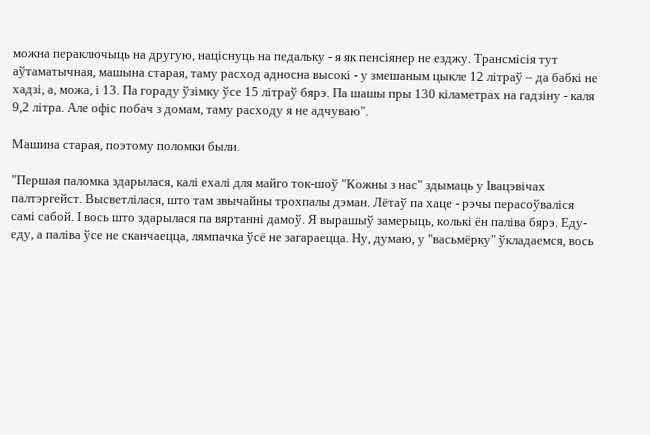можна пераключыць на другую, націснуць на педальку - я як пенсіянер не езджу. Трансмісія тут аўтаматычная, машына старая, таму расход адносна высокі - у змешаным цыкле 12 літраў – да бабкі не хадзі, а, можа, і 13. Па гораду ўзімку ўсе 15 літраў бярэ. Па шашы пры 130 кіламетрах на гадзіну - каля 9,2 літра. Але офіс побач з домам, таму расходу я не адчуваю".

Машина старая, поэтому поломки были.

"Першая паломка здарылася, калі ехалі для майго ток-шоў "Кожны з нас" здымаць у Івацэвічах палтэргейст. Высветлілася, што там звычайны трохпалы дэман. Лётаў па хаце - рэчы перасоўваліся самі сабой. І вось што здарылася па вяртанні дамоў. Я вырашыў замерыць, колькі ён паліва бярэ. Еду-еду, а паліва ўсе не сканчаецца, лямпачка ўсё не загараецца. Ну, думаю, у "васьмёрку" ўкладаемся, вось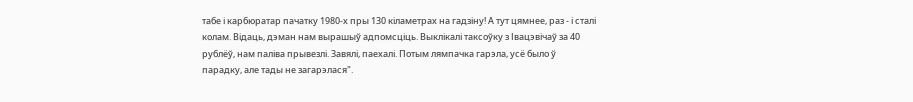табе і карбюратар пачатку 1980-х пры 130 кіламетрах на гадзіну! А тут цямнее, раз - і сталі колам. Відаць, дэман нам вырашыў адпомсціць. Выклікалі таксоўку з Івацэвічаў за 40 рублёў, нам паліва прывезлi. Завялі, паехалі. Потым лямпачка гарэла, усё было ў парадку, але тады не загарэлася".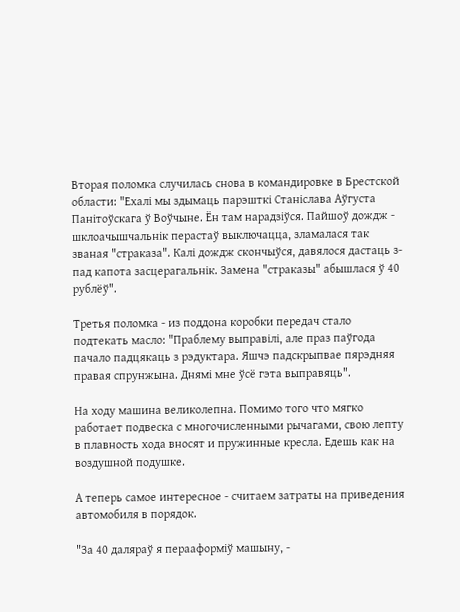Вторая поломка случилась снова в командировке в Брестской области: "Ехалі мы здымаць парэшткі Станіслава Аўгуста Панітоўскага ў Воўчыне. Ён там нарадзіўся. Пайшоў дождж - шклоачышчальнік перастаў выключацца, зламалася так званая "страказа". Калі дождж скончыўся, давялося дастаць з-пад капота засцерагальнік. Замена "страказы" абышлася ў 40 рублёў".

Третья поломка - из поддона коробки передач стало подтекать масло: "Праблему выправілі, але праз паўгода пачало падцякаць з рэдуктара. Яшчэ падскрыпвае пярэдняя правая спрунжына. Днямі мне ўсё гэта выправяць".

На ходу машина великолепна. Помимо того что мягко работает подвеска с многочисленными рычагами, свою лепту в плавность хода вносят и пружинные кресла. Едешь как на воздушной подушке.

А теперь самое интересное - считаем затраты на приведения автомобиля в порядок.

"За 40 даляраў я перааформіў машыну, -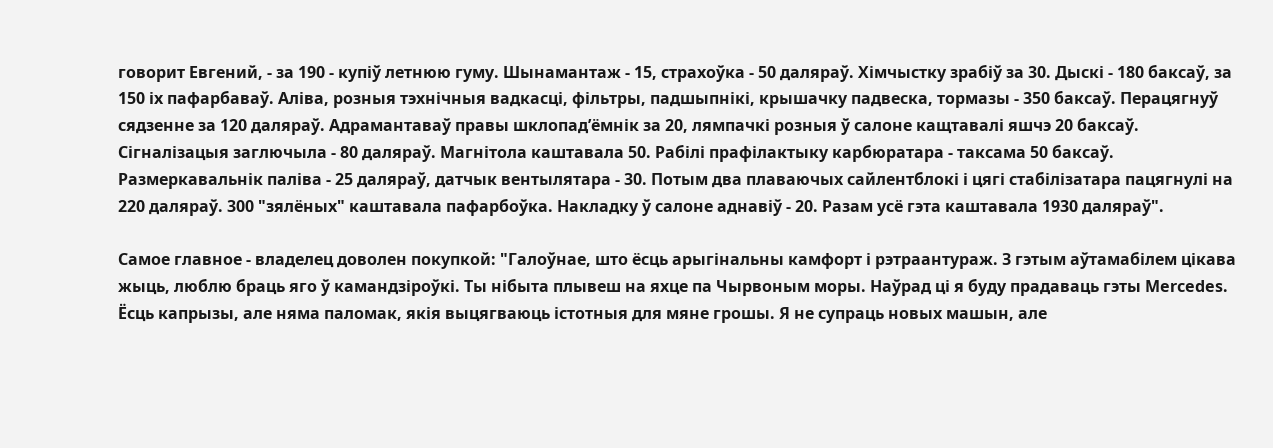говорит Евгений, - за 190 - купіў летнюю гуму. Шынамантаж - 15, страхоўка - 50 даляраў. Хімчыстку зрабіў за 30. Дыскі - 180 баксаў, за 150 іх пафарбаваў. Аліва, розныя тэхнічныя вадкасці, фільтры, падшыпнікі, крышачку падвеска, тормазы - 350 баксаў. Перацягнуў сядзенне за 120 даляраў. Адрамантаваў правы шклопад’ёмнік за 20, лямпачкі розныя ў салоне кащтавалі яшчэ 20 баксаў. Сігналізацыя заглючыла - 80 даляраў. Магнітола каштавала 50. Рабілі прафілактыку карбюратара - таксама 50 баксаў. Размеркавальнік паліва - 25 даляраў, датчык вентылятара - 30. Потым два плаваючых сайлентблокі і цягі стабілізатара пацягнулі на 220 даляраў. 300 "зялёных" каштавала пафарбоўка. Накладку ў салоне аднавіў - 20. Разам усё гэта каштавала 1930 даляраў".

Самое главное - владелец доволен покупкой: "Галоўнае, што ёсць арыгінальны камфорт і рэтраантураж. З гэтым аўтамабілем цікава жыць, люблю браць яго ў камандзіроўкі. Ты нібыта плывеш на яхце па Чырвоным моры. Наўрад ці я буду прадаваць гэты Mercedes. Ёсць капрызы, але няма паломак, якія выцягваюць істотныя для мяне грошы. Я не супраць новых машын, але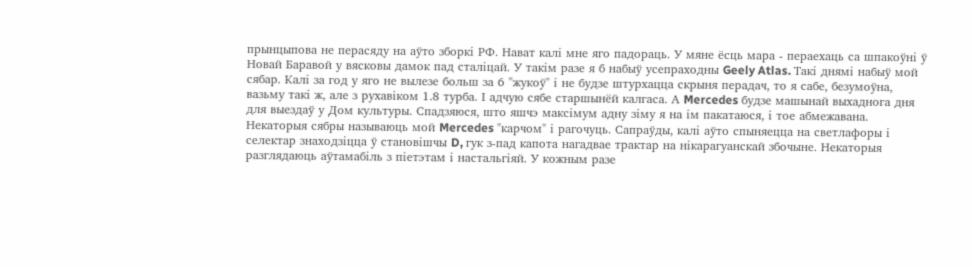прынцыпова не перасяду на аўто зборкі РФ. Нават калі мне яго падораць. У мяне ёсць мара - пераехаць са шпакоўні ў Новай Баравой у вясковы дамок пад сталіцай. У такім разе я б набыў усепраходны Geely Atlas. Такi днямі набыў мой сябар. Калі за год у яго не вылезе больш за 6 "жукоў" і не будзе штурхацца скрыня перадач, то я сабе, безумоўна, вазьму такі ж, але з рухавіком 1.8 турба. І адчую сябе старшынёй калгаса. А Mercedes будзе машынай выхаднога дня для выездаў у Дом культуры. Спадзяюся, што яшчэ максімум адну зіму я на ім пакатаюся, і тое абмежавана. Некаторыя сябры называюць мой Mercedes "карчом" і рагочуць. Сапраўды, калі аўто спыняецца на светлафоры і селектар знаходзіцца ў становішчы D, гук з-пад капота нагадвае трактар на нікарагуанскай збочыне. Некаторыя разглядаюць аўтамабіль з піетэтам і настальгіяй. У кожным разе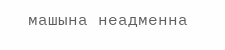машына неадменна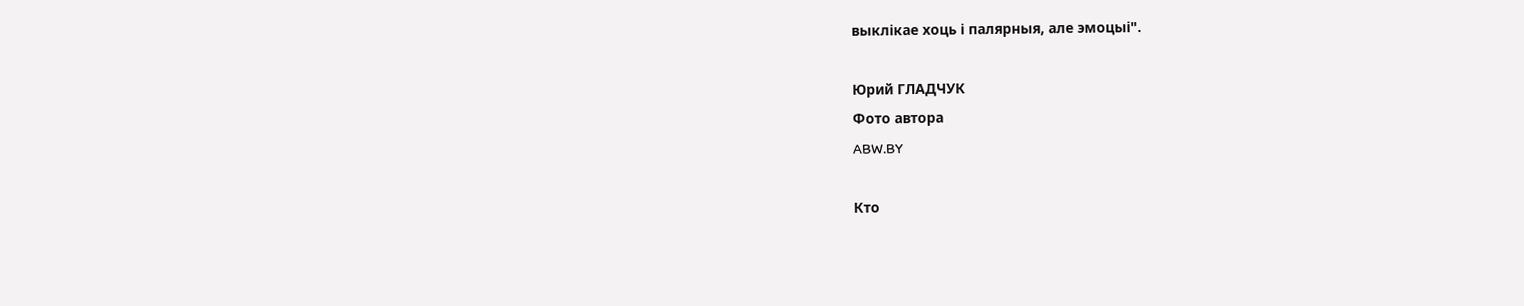выклікае хоць і палярныя, але эмоцыі".

Юрий ГЛАДЧУК
Фото автора
ABW.BY

Кто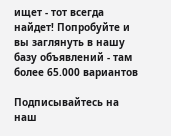ищет - тот всегда найдет! Попробуйте и вы заглянуть в нашу базу объявлений - там более 65.000 вариантов

Подписывайтесь на наш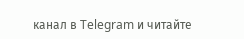канал в Telegram и читайте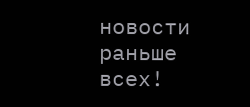новости раньше всех!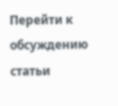Перейти к обсуждению статьи